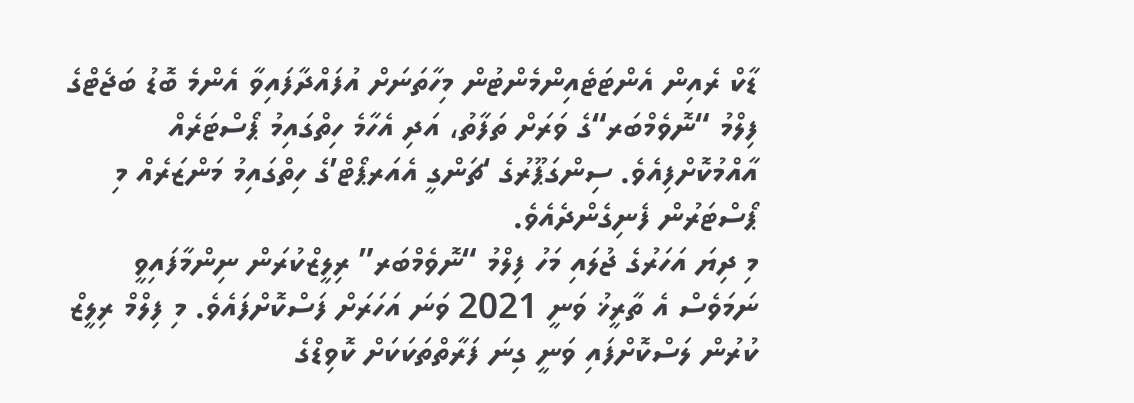ޑާކް ރެއިން އެންޓަޓެއިންމެންޓުން މިހާތަނަށް އުފައްދާފައިވާ އެންމެ ބޮޑު ބަޖެޓްގެ ފިލްމު “ނޮވެމްބަރ“ގެ ވަރަށް ތަފާތު، އަދި އެހާމެ ހިތްގައިމު ޕޯސްޓަރެއް އާއްމުކޮށްފިއެވެ. ސިންގަޕޫރުގެ ‘ޗަންގީ އެއަރޕޯޓް’ގެ ހިތްގައިމު މަންޒަރެއް މި ޕޯސްޓަރުން ފެނިގެންދެއެވެ.
މި ދިޔަ އަހަރުގެ ޖުލައި މަހު ފިލްމު “ނޮވެމްބަރ” ރިލީޒްކުރަން ނިންމާފައިވީ ނަމަވެސް އެ ތާރީޚު ވަނީ 2021 ވަނަ އަހަރަށް ފަސްކޮށްފައެވެ. މި ފިލްމް ރިލީޒް ކުރުން ލަސްކޮށްފައި ވަނީ ގިނަ ފަރާތްތަކަކަށް ކޮވިޑްގެ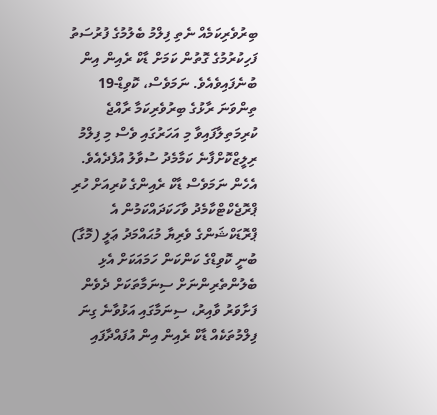ބިރުވެރިކަމެއް ނެތި ފިލްމު ބެލުމުގެ ފުރުސަތު ފަހިކުރުމުގެ ގޮތުން ކަމަށް ޑާކް ރެއިން އިން ބުނެފައިވެއެވެ. ނަމަވެސް، ކޮވިޑް-19 ތިންވަނަ ރާޅުގެ ބިރުވެރިކަމާ ރާއްޖެ ކުރިމަތިލާފައިވާ މި އަހަރުގައި ވެސް މި ފިލްމު ރިލީޒްކޮށްފާނެ ކަމާމެދު ސުވާލު އުފެދެއެވެ.
އެހެން ނަމަވެސް ޑާކް ރެއިންގެ ކުރިއަށް ހުރި ޕްރޮޖެކްޓްކާމެދު ވާހަކަދައްކަމުން އެ ޕްރޮޑަކްޝަންގެ ވެރިޔާ މުޙައްމަދު ޢަލީ (މޮގާ) ބުނީ ކޮވިޑްގެ ކަންކަން ހަމައަކަށް އެޅި ބެލުންތެރިންނަށް ސިނަމާތަކަށް ދެވެން ފަށާވަރު ވާއިރު، ސިނަމާގައި އަޅުވާނެ ގިނަ ފިލްމުތަކެއް ޑާކް ރެއިން އިން އުފައްދާފައި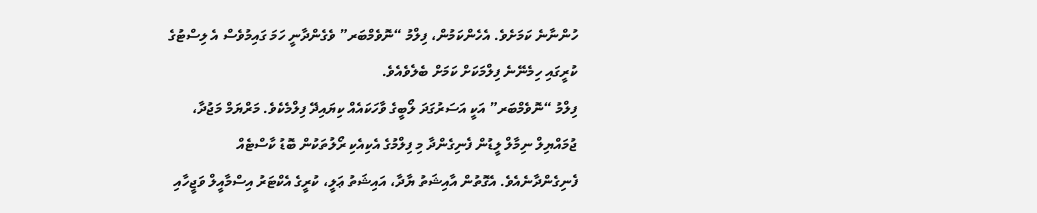ހުންނާނެ ކަމަށެވެ. އެހެންކަމުން، ފިލްމު “ނޮވެމްބަރ” ވެގެންދާނީ ހަމަ ގައިމުވެސް އެ ލިސްޓުގެ ކުރީގައި ހިމެނޭނެ ފިލްމަކަށް ކަމަށް ބެލެވެއެވެ.
ފިލްމު “ނޮވެމްބަރ” އަކީ އަސަރުގަދަ ލޯބީގެ ވާހަކައެއް ކިޔައިދޭ ފިލްމެކެވެ. މަރްޔަމް މަޖުދާ، ޖުމައްޔިލް ނިމާލް ލީޑުން ފެނިގެންދާ މި ފިލްމުގެ އެކިއެކި ރޯލުތަކުން ބޮޑު ކާސްޓެއް ފެނިގެންދާނެއެވެ. އެގޮތުން އާއިޝަތު ޔާދާ، އައިޝަތު ޢަލީ، ކުރީގެ އެކްޓަރު އިސްމާއީލް ވަޖީހާއި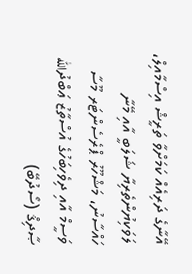އޭނާގެ ދަރިއެއް ކަމަށްވާ ތަރީޝް އިސްމާއިލް، ލަވަކިޔުންތެރިޔާ ޝަލަބީ އާއި މޭނާ ހައްސާނު، މަޝްހޫރު ޕްރެސެންޓަރ މޫސާ ވަސީމް އާއި ދިވެހިބަހުގެ އުސްތާޒު ޢަބްދުالله ޞާދިޤް (ސޯދުބޭ)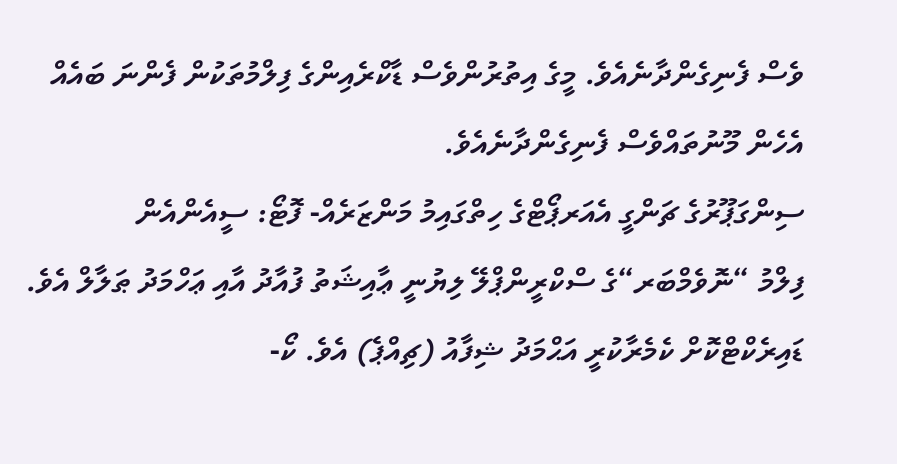ވެސް ފެނިގެންދާނެއެވެ. މީގެ އިތުރުންވެސް ޑާކްރެއިންގެ ފިލްމުތަކުން ފެންނަ ބައެއް އެހެން މޫނުތައްވެސް ފެނިގެންދާނެއެވެ.
ސިންގަޕޫރުގެ ޗަންގީ އެއަރޕޯޓްގެ ހިތްގައިމު މަންޒަރެއް- ފޮޓޯ: ސީއެންއެން
ފިލްމު “ނޮވެމްބަރ“ގެ ސްކްރީންޕްލޭ ލިޔުނީ ޢާއިޝަތު ފުއާދު އާއި ޢަހްމަދު ޠަލާލް އެވެ. ޑައިރެކްޓްކޮށް ކެމެރާކުރީ އަޙްމަދު ޝިފާއު (ޗިއްޕެ) އެވެ. ކޯ-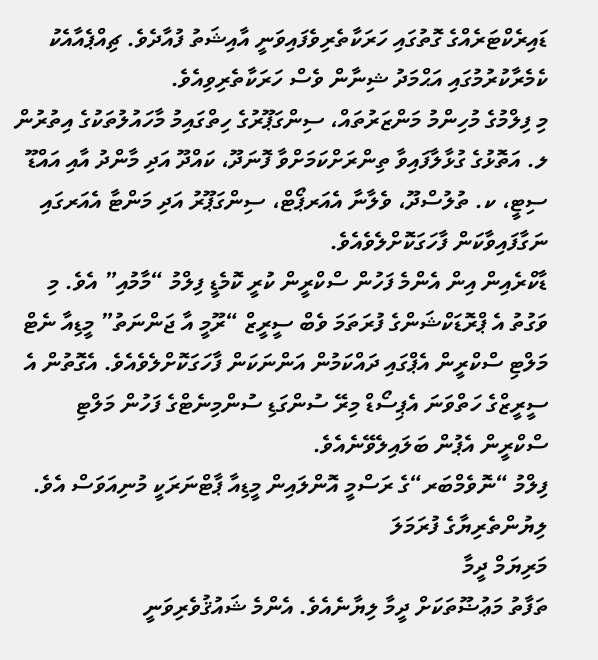ޑައިރެކްޓަރެއްގެ ގޮތުގައި ހަރަކާތެރިވެފައިވަނީ އާއިޝަތު ފުއާދެވެ. ޗިއްޕެއާއެކު ކެމެރާކުރުމުގައި އަޙްމަދު ޝިނާން ވެސް ހަރަކާތެރިވިއެވެ.
މި ފިލްމުގެ މުހިންމު މަންޒަރުތައް، ސިންގަޕޫރުގެ ހިތްގައިމު މާހައުލުތަކުގެ އިތުރުން ލ. އަތޮޅުގެ ގުޅާލާފައިވާ ތިންރަށްކަމަށްވާ ފޮނަދޫ، ކައްދޫ އަދި މާންދު އާއި އައްޑޫ ސިޓީ، ކ. ތުލުސްދޫ، ވެލާނާ އެއަރޕޯޓް، ސިންގަޕޫރު އަދި މަންޓާ އެއަރގައި ނަގާފައިވާކަން ފާހަގަކޮށްލެވެއެވެ.
ޑާކްރެއިން އިން އެންމެ ފަހުން ސްކްރީން ކުރީ ކޮމެޑީ ފިލްމު “މާމުއި” އެވެ. މި ވަގުތު އެ ޕްރޮޑަކްޝަންގެ ފުރަތަމަ ވެބް ސީރީޒް “ރޫމީ އާ ޖަންނަތު” މީޑިއާ ނެޓް މަލްޓި ސްކްރީން އެޕްގައި ދައްކަމުން އަންނަކަން ފާހަގަކޮށްލެވެއެވެ. އެގޮތުން އެ ސީރީޒްގެ ހަތްވަނަ އެޕިސޯޑް މިރޭ ސުންގަޑި ސުންމިނެޓްގެ ފަހުން މަލްޓި ސްކްރީން އެޕުން ބަލައިލެވޭނެއެވެ.
ފިލްމު “ނޮވެމްބަރ“ގެ ރަސްމީ އޮންލައިން މީޑިއާ ޕާޓްނަރަކީ މުނިއަވަސް އެވެ.
ލިޔުންތެރިޔާގެ ފުރަމަލަ
މަރިޔަމް ދީމާ
ތަފާތު މަޢުޟޫތަކަށް ދީމާ ލިޔާނެއެވެ. އެންމެ ޝައުޤުވެރިވަނީ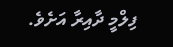ފިލްމީ ދާއިރާ އަށެވެ.